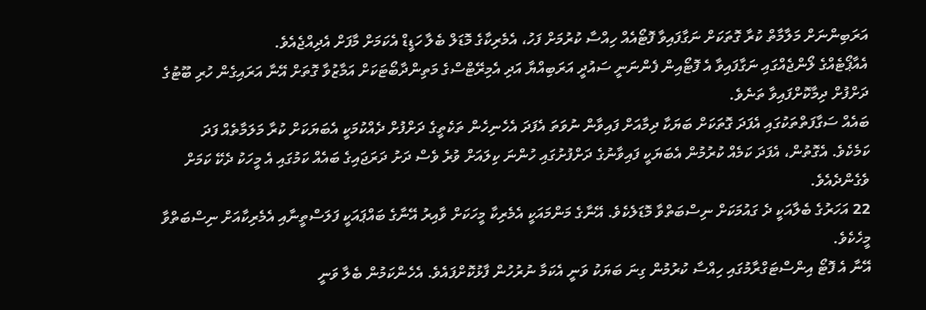އަރަބިންނަށް މަލާމާތް ކުރާ ގޮތަކަށް ނަގާފައިވާ ފޮޓޯއެއް ހިއްސާ ކުރުމަށް ފަހު، އެމެރިކާގެ މޮޑަލް ބެލާ ހަޑީޑް އެކަމަށް މާފަށް އެދިއްޖެއެވެ.
އެއާޕޯޓެއްގެ ލޯންޖެއްގައި ނަގާފައިވާ އެ ފޮޓޯއިން ފެންނަނީ ސައުދީ އަރަބިއްޔާ އަދި އެމިރޭޓްސްގެ މަތިންދާބޯޓަކަށް އަމާޒުވާ ގޮތަށް އޭނާ އަރައިގެން ހުރި ބޫޓުގެ ދަށްފުށް ދިމާކޮށްފައިވާ ތަނެވެ.
ބައެއް ސަގާފަތްތަކުގައި އެފަދަ ގޮތަކަށް ބަޔަކާ ދިމާއަށް ފައިވާން ނުވަތަ އެފަދަ އެހެނިހެން ތަކެތީގެ ދަށްފުށް ދެއްކުމަކީ އެބަޔަކަށް ކުރާ މަލަމާތެއް ފަދަ ކަމެކެވެ. އެގޮތުން، އެފަދަ ކަމެއް ކުރުމުން އެބަޔަކީ ފައިވާނުގެ ދަށްފުށުގައި ހުންނަ ކިލައަށް ވުރެ ވެސް ދަށު ދަރަޖައިގެ ބައެއް ކަމުގައި އެ މީހަކު ދެކޭ ކަމަށް ވެގެންދެއެވެ.
22 އަހަރުގެ ބެލާއަކީ ދެ ގައުމަކަށް ނިސްބަތްވާ މޮޑަލެކެވެ. އޭނާގެ މަންމައަކީ އެމެރިކާ މީހަކަށް ވާއިރު އޭނާގެ ބައްޕައަކީ ފަލަސްތީނާއި އެމެރިކާއަށް ނިސްބަތްވާ މީހެކެވެ.
އޭނާ އެ ފޮޓޯ އިންސްޓަގްރާމުގައި ހިއްސާ ކުރުމުން ގިނަ ބަޔަކު ވަނީ އެކަމާ ނުރުހުން ފާޅުކޮށްފައެވެ. އެހެންކަމުން ބެލާ ވަނީ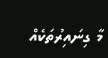މާ ގިނައިރުތަކެއް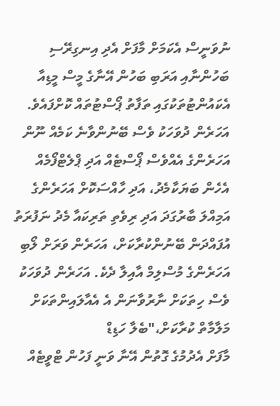ނުވަނީސް އެކަމަށް މާފަށް އެދި އިނގިރޭސި ބަހުންނާއި އަރަބި ބަހުން އޭނާގެ މީސް މީޑިއާ އެކައުންޓުތަކުގައި ތަފާތު ޕޯސްޓުތައް ކޮށްފައެވެ.
އަހަރެން ދުވަހަކު ވެސް ބޭނުންވާނެ ކަމެއް ނޫން އަހަރެންގެ އެއްވެސް ޕޯސްޓެއް އަދި ޕްލެޓްފޯމެއް އެހެން ބަޔަކާމެދު، އަދި ހާއްސަކޮށް އަހަރެންގެ އަމިއްލަ ބާރުގަދަ އަދި ރިވެތި ތަރިކައާ މެދު ނަފުރަތު އުފައްދަން ބޭނުންކުރާކަށް، އަހަރެން ވަރަށް ލޯބި އަހަރެންގެ މުސްލިމް އާއިލާ ދެކެ. އަހަރެން ދުވަހަކު ވެސް ހިތަކަށް ނާރުވާނަން އެ އެއާލައިންތަކަށް މަލާމާތް ކުރާކަށް،"ބެލާ ހަޑިޑް
މާފަށް އެދުމުގެ ގޮތުން އޭނާ ވަނީ ފަހުން ޓްވީޓެއް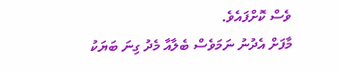ވެސް ކޮށްފައެވެ.
މާފަށް އެދުނު ނަމަވެސް ބެލާއާ މެދު ގިނަ ބަޔަކު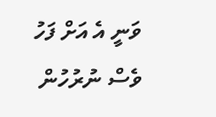ވަނީ އެ އަށް ފަހު ވެސް ނުރުހުން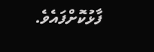ފާޅުކޮށްފައެވެ.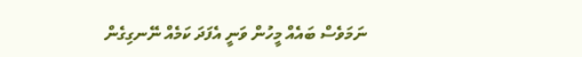ނަމަވެސް ބައެއް މީހުން ވަނީ އެފަދަ ކަމެއް ނޭނގިގެން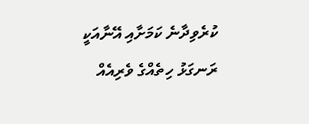ކުރެވިދާނެ ކަމަށާއި އޭނާއަކީ ރަނގަޅު ހިތެއްގެ ވެރިއެއް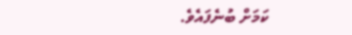ކަމަށް ބުނެފައެވެ.